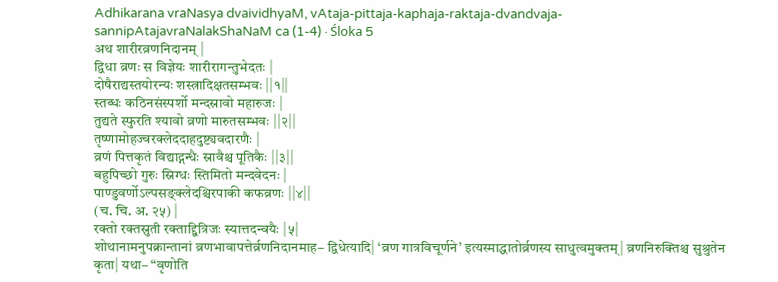Adhikarana vraNasya dvaividhyaM, vAtaja-pittaja-kaphaja-raktaja-dvandvaja-sannipAtajavraNalakShaNaM ca (1-4) · Śloka 5
अथ शारीरव्रणनिदानम् |
द्विधा व्रणः स विज्ञेयः शारीरागन्तुभेदतः |
दोषैराद्यस्तयोरन्यः शस्त्रादिक्षतसम्भवः ||१||
स्तब्धः कठिनसंस्पर्शो मन्दस्रावो महारुजः |
तुद्यते स्फुरति श्यावो व्रणो मारुतसम्भवः ||२||
तृष्णामोहज्वरक्लेददाहदुष्ट्यवदारणैः |
व्रणं पित्तकृतं विद्याद्गन्धैः स्रावैश्च पूतिकैः ||३||
बहुपिच्छो गुरुः स्निग्धः स्तिमितो मन्दवेदनः |
पाण्डुवर्णोऽल्पसङ्क्लेदश्चिरपाकी कफव्रणः ||४||
(च. चि. अ. २५) |
रक्तो रक्तस्रुती रक्ताद्द्वित्रिजः स्यात्तदन्वयैः |५|
शोथानामनुपक्रान्तानां व्रणभावापत्तेर्व्रणनिदानमाह– द्विधेत्यादि| ‘व्रण गात्रविचूर्णने’ इत्यस्माद्धातोर्व्रणस्य साधुत्वमुक्तम्| व्रणनिरुक्तिश्च सुश्रुतेन कृता| यथा– “वृणोति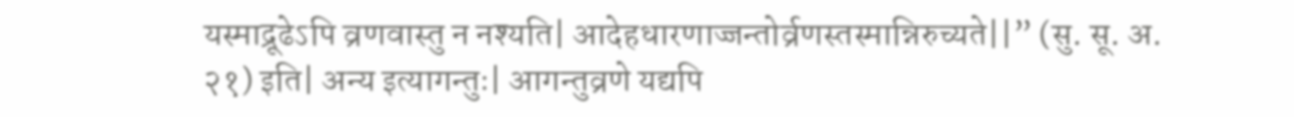यस्माद्रूढेऽपि व्रणवास्तु न नश्यति| आदेहधारणाज्जन्तोर्व्रणस्तस्मान्निरुच्यते||” (सु. सू. अ. २१) इति| अन्य इत्यागन्तुः| आगन्तुव्रणे यद्यपि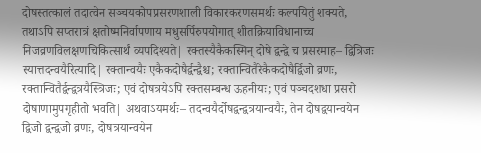दोषस्तत्कालं तदात्वेन सञ्चयकोपप्रसरणशाली विकारकरणसमर्थः कल्पयितुं शक्यते, तथाऽपि सप्तरात्रं क्षतोष्मनिर्वापणाय मधुसर्पिरुपयोगात् शीतक्रियाविधानाच्च निजव्रणविलक्षणचिकित्सार्थं व्यपदिश्यते| रक्तस्यैकैकस्मिन् दोषे द्वन्द्वे च प्रसरमाह– द्वित्रिजः स्यात्तदन्वयैरित्यादि| रक्तान्वयैः एकैकदोषैर्द्वन्द्वैश्च; रक्तान्वितैरेकैकदोषैर्द्विजो व्रणः, रक्तान्वितैर्द्वन्द्वत्रयैस्त्रिजः; एवं दोषत्रयेऽपि रक्तसम्बन्ध ऊहनीयः; एवं पञ्चदशधा प्रसरो दोषाणामुपगृहीतो भवति| अथवाऽयमर्थः– तदन्वयैर्दोषद्वन्द्वत्रयान्वयैः, तेन दोषद्वयान्वयेन द्विजो द्वन्द्वजो व्रणः, दोषत्रयान्वयेन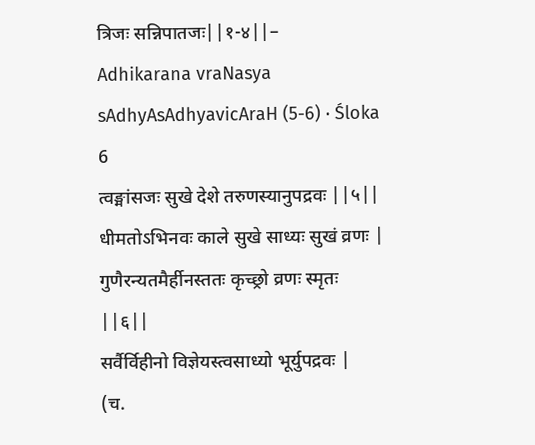त्रिजः सन्निपातजः||१-४||–
Adhikarana vraNasya sAdhyAsAdhyavicAraH (5-6) · Śloka 6
त्वङ्मांसजः सुखे देशे तरुणस्यानुपद्रवः ||५||
धीमतोऽभिनवः काले सुखे साध्यः सुखं व्रणः |
गुणैरन्यतमैर्हीनस्ततः कृच्छ्रो व्रणः स्मृतः ||६||
सर्वैर्विहीनो विज्ञेयस्त्वसाध्यो भूर्युपद्रवः |
(च.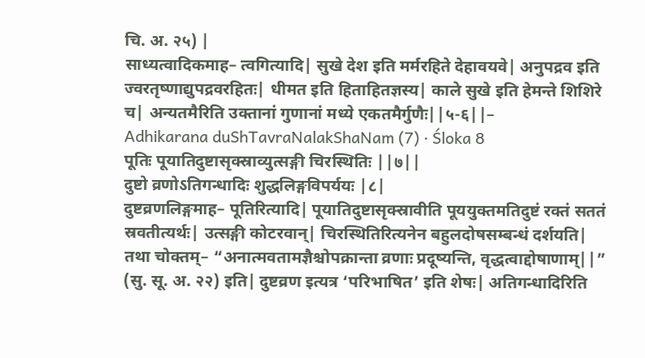चि. अ. २५) |
साध्यत्वादिकमाह– त्वगित्यादि| सुखे देश इति मर्मरहिते देहावयवे| अनुपद्रव इति ज्वरतृष्णाद्युपद्रवरहितः| धीमत इति हिताहितज्ञस्य| काले सुखे इति हेमन्ते शिशिरे च| अन्यतमैरिति उक्तानां गुणानां मध्ये एकतमैर्गुणैः||५-६||–
Adhikarana duShTavraNalakShaNam (7) · Śloka 8
पूतिः पूयातिदुष्टासृक्स्राव्युत्सङ्गी चिरस्थितिः ||७||
दुष्टो व्रणोऽतिगन्धादिः शुद्धलिङ्गविपर्ययः |८|
दुष्टव्रणलिङ्गमाह– पूतिरित्यादि| पूयातिदुष्टासृक्स्रावीति पूययुक्तमतिदुष्टं रक्तं सततं स्रवतीत्यर्थः| उत्सङ्गी कोटरवान्| चिरस्थितिरित्यनेन बहुलदोषसम्बन्धं दर्शयति| तथा चोक्तम्– “अनात्मवतामज्ञैश्चोपक्रान्ता व्रणाः प्रदूष्यन्ति, वृद्धत्वाद्दोषाणाम्||” (सु. सू. अ. २२) इति| दुष्टव्रण इत्यत्र ‘परिभाषित’ इति शेषः| अतिगन्धादिरिति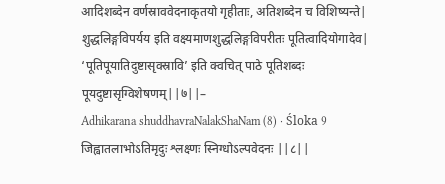आदिशब्देन वर्णस्राववेदनाकृतयो गृहीताः, अतिशब्देन च विशिष्यन्ते| शुद्धलिङ्गविपर्यय इति वक्ष्यमाणशुद्धलिङ्गविपरीतः पूतित्वादियोगादेव| ‘पूतिपूयातिदुष्टासृक्स्रावि’ इति क्वचित् पाठे पूतिशब्दः पूयदुष्टासृग्विशेषणम्||७||–
Adhikarana shuddhavraNalakShaNam (8) · Śloka 9
जिह्वातलाभोऽतिमृदुः श्लक्ष्णः स्निग्धोऽल्पवेदनः ||८||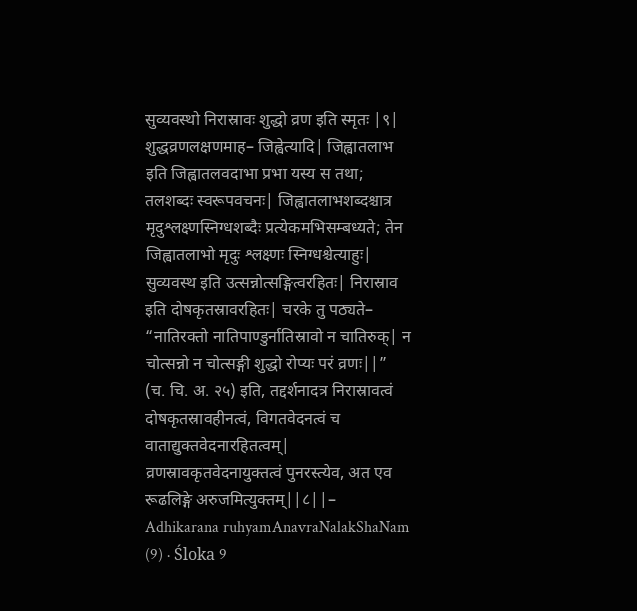सुव्यवस्थो निरास्रावः शुद्धो व्रण इति स्मृतः |९|
शुद्धव्रणलक्षणमाह– जिह्वेत्यादि| जिह्वातलाभ इति जिह्वातलवदाभा प्रभा यस्य स तथा; तलशब्दः स्वरूपवचनः| जिह्वातलाभशब्दश्चात्र मृदुश्लक्ष्णस्निग्धशब्दैः प्रत्येकमभिसम्बध्यते; तेन जिह्वातलाभो मृदुः श्लक्ष्णः स्निग्धश्चेत्याहुः| सुव्यवस्थ इति उत्सन्नोत्सङ्गित्वरहितः| निरास्राव इति दोषकृतस्रावरहितः| चरके तु पठ्यते– “नातिरक्तो नातिपाण्डुर्नातिस्रावो न चातिरुक्| न चोत्सन्नो न चोत्सङ्गी शुद्धो रोप्यः परं व्रणः||” (च. चि. अ. २५) इति, तद्दर्शनादत्र निरास्रावत्वं दोषकृतस्रावहीनत्वं, विगतवेदनत्वं च वाताद्युक्तवेदनारहितत्वम्| व्रणस्रावकृतवेदनायुक्तत्वं पुनरस्त्येव, अत एव रूढलिङ्गे अरुजमित्युक्तम्||८||–
Adhikarana ruhyamAnavraNalakShaNam (9) · Śloka 9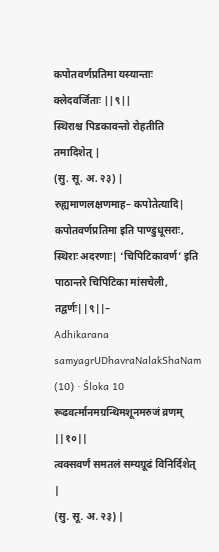कपोतवर्णप्रतिमा यस्यान्ताः क्लेदवर्जिताः ||९||
स्थिराश्च पिडकावन्तो रोहतीति तमादिशेत् |
(सु. सू. अ. २३) |
रुह्यमाणलक्षणमाह– कपोतेत्यादि| कपोतवर्णप्रतिमा इति पाण्डुधूसराः, स्थिराः अदरणाः| ‘चिपिटिकावर्ण’ इति पाठान्तरे चिपिटिका मांसचेली, तद्वर्णः||९||–
Adhikarana samyagrUDhavraNalakShaNam (10) · Śloka 10
रूढवर्त्मानमग्रन्थिमशूनमरुजं व्रणम् ||१०||
त्वक्सवर्णं समतलं सम्यग्रूढं विनिर्दिशेत् |
(सु. सू. अ. २३) |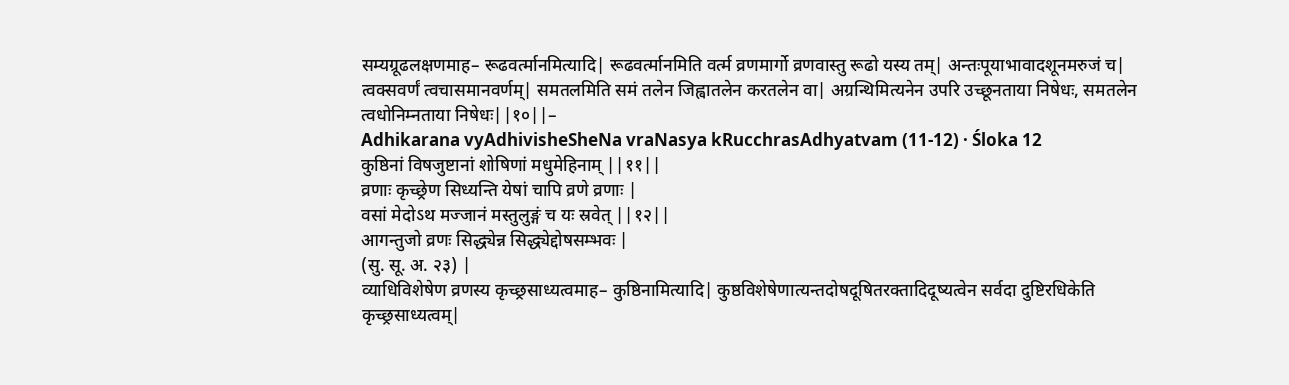सम्यग्रूढलक्षणमाह– रूढवर्त्मानमित्यादि| रूढवर्त्मानमिति वर्त्म व्रणमार्गो व्रणवास्तु रूढो यस्य तम्| अन्तःपूयाभावादशूनमरुजं च| त्वक्सवर्णं त्वचासमानवर्णम्| समतलमिति समं तलेन जिह्वातलेन करतलेन वा| अग्रन्थिमित्यनेन उपरि उच्छूनताया निषेधः, समतलेन त्वधोनिम्नताया निषेधः||१०||–
Adhikarana vyAdhivisheSheNa vraNasya kRucchrasAdhyatvam (11-12) · Śloka 12
कुष्ठिनां विषजुष्टानां शोषिणां मधुमेहिनाम् ||११||
व्रणाः कृच्छ्रेण सिध्यन्ति येषां चापि व्रणे व्रणाः |
वसां मेदोऽथ मज्जानं मस्तुलुङ्गं च यः स्रवेत् ||१२||
आगन्तुजो व्रणः सिद्ध्येन्न सिद्ध्येद्दोषसम्भवः |
(सु. सू. अ. २३) |
व्याधिविशेषेण व्रणस्य कृच्छ्रसाध्यत्वमाह– कुष्ठिनामित्यादि| कुष्ठविशेषेणात्यन्तदोषदूषितरक्तादिदूष्यत्वेन सर्वदा दुष्टिरधिकेति कृच्छ्रसाध्यत्वम्|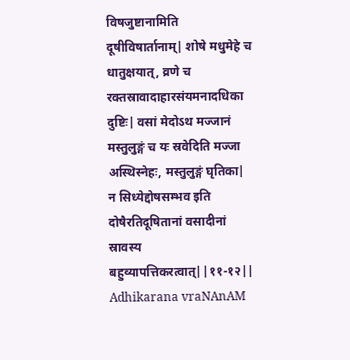विषजुष्टानामिति दूषीविषार्तानाम्| शोषे मधुमेहे च धातुक्षयात्, व्रणे च रक्तस्रावादाहारसंयमनादधिका दुष्टिः| वसां मेदोऽथ मज्जानं मस्तुलुङ्गं च यः स्रवेदिति मज्जा अस्थिस्नेहः, मस्तुलुङ्गं घृतिका| न सिध्येद्दोषसम्भव इति दोषैरतिदूषितानां वसादीनां स्रावस्य बहुव्यापत्तिकरत्वात्||११-१२||
Adhikarana vraNAnAM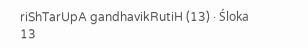riShTarUpA gandhavikRutiH (13) · Śloka 13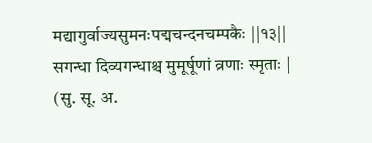मद्यागुर्वाज्यसुमनःपद्मचन्दनचम्पकैः ||१३||
सगन्धा दिव्यगन्धाश्च मुमूर्षूणां व्रणाः स्मृताः |
(सु. सू. अ.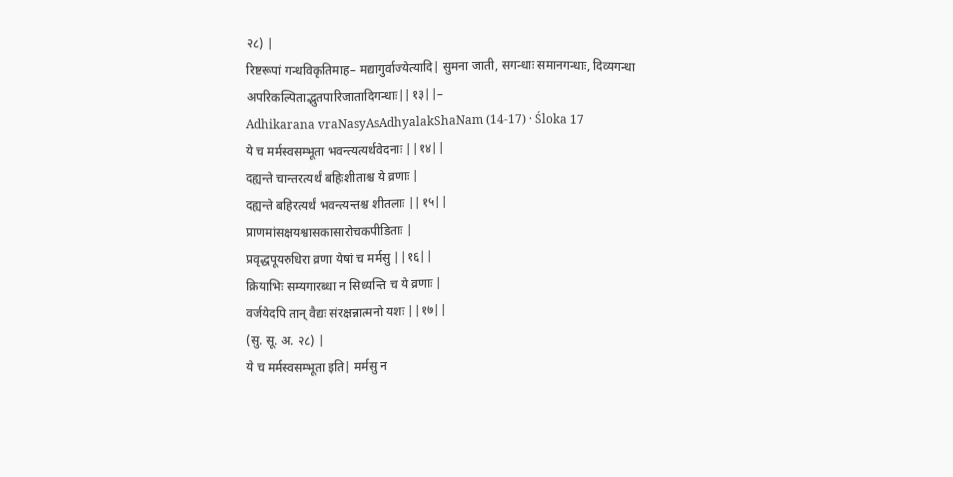२८) |
रिष्टरूपां गन्धविकृतिमाह– मद्यागुर्वाज्येत्यादि| सुमना जाती, सगन्धाः समानगन्धाः, दिव्यगन्धा अपरिकल्पिताद्भुतपारिजातादिगन्धाः||१३||–
Adhikarana vraNasyAsAdhyalakShaNam (14-17) · Śloka 17
ये च मर्मस्वसम्भूता भवन्त्यत्यर्थवेदनाः ||१४||
दह्यन्ते चान्तरत्यर्थं बहिःशीताश्च ये व्रणाः |
दह्यन्ते बहिरत्यर्थं भवन्त्यन्तश्च शीतलाः ||१५||
प्राणमांसक्षयश्वासकासारोचकपीडिताः |
प्रवृद्धपूयरुधिरा व्रणा येषां च मर्मसु ||१६||
क्रियाभिः सम्यगारब्धा न सिध्यन्ति च ये व्रणाः |
वर्जयेदपि तान् वैद्यः संरक्षन्नात्मनो यशः ||१७||
(सु. सू. अ. २८) |
ये च मर्मस्वसम्भूता इति| मर्मसु न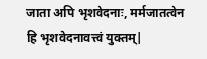जाता अपि भृशवेदनाः, मर्मजातत्वेन हि भृशवेदनावत्त्वं युक्तम्|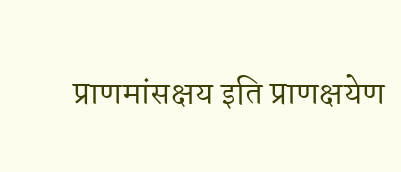प्राणमांसक्षय इति प्राणक्षयेण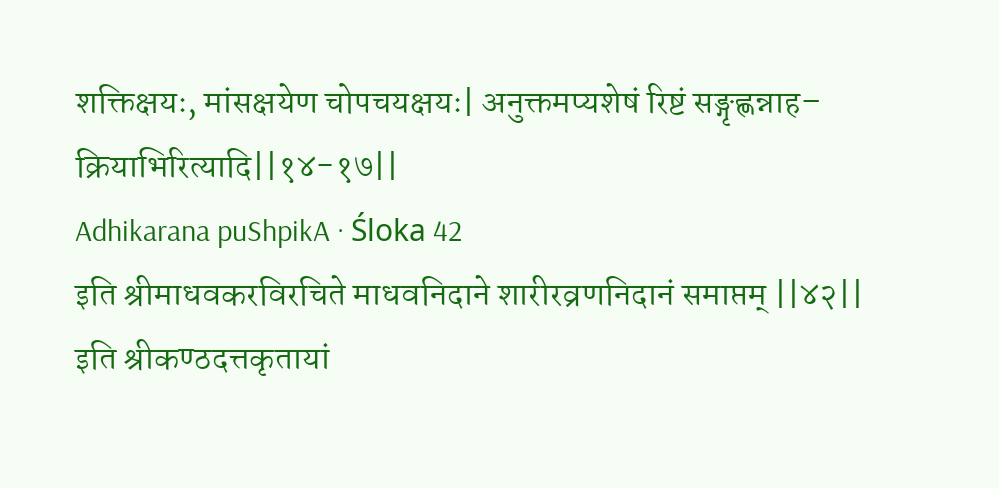शक्तिक्षयः, मांसक्षयेण चोपचयक्षयः| अनुक्तमप्यशेषं रिष्टं सङ्गृह्णन्नाह– क्रियाभिरित्यादि||१४-१७||
Adhikarana puShpikA · Śloka 42
इति श्रीमाधवकरविरचिते माधवनिदाने शारीरव्रणनिदानं समाप्तम् ||४२||
इति श्रीकण्ठदत्तकृतायां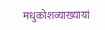मधुकोशव्याख्यायां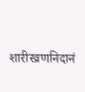शारीरव्रणनिदानं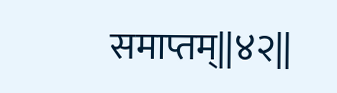समाप्तम्||४२||